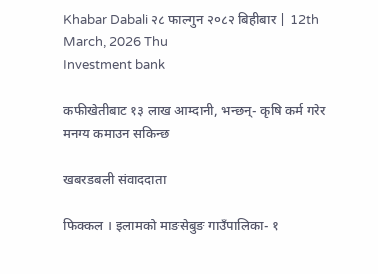Khabar Dabali २८ फाल्गुन २०८२ बिहीबार | 12th March, 2026 Thu
Investment bank

कफीखेतीबाट १३ लाख आम्दानी, भन्छन्- कृषि कर्म गरेर मनग्य कमाउन सकिन्छ

खबरडबली संवाददाता

फिक्कल । इलामको माङसेबुङ गाउँपालिका- १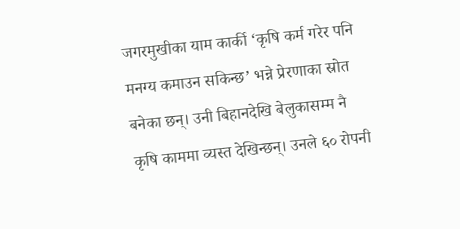जगरमुखीका याम कार्की ‘कृषि कर्म गरेर पनि मनग्य कमाउन सकिन्छ’ भन्ने प्रेरणाका स्रोत बनेका छन्। उनी बिहानदेखि बेलुकासम्म नै कृषि काममा व्यस्त देखिन्छन्। उनले ६० रोपनी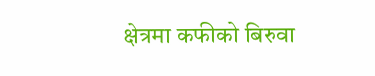क्षेत्रमा कफीको बिरुवा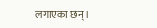लगाएका छन्।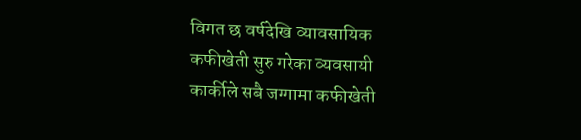विगत छ वर्षदेखि व्यावसायिक कफीखेती सुरु गरेका व्यवसायी कार्कीले सबै जग्गामा कफीखेती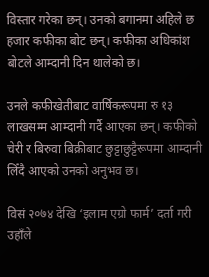विस्तार गरेका छन्। उनको बगानमा अहिले छ हजार कफीका बोट छन्। कफीका अधिकांश बोटले आम्दानी दिन थालेको छ।

उनले कफीखेतीबाट वार्षिकरूपमा रु १३ लाखसम्म आम्दानी गर्दै आएका छन्। कफीको चेरी र बिरुवा बिक्रीबाट छुट्टाछुट्टैरूपमा आम्दानी लिँदै आएको उनको अनुभव छ।

विसं २०७४ देखि ‘इलाम एग्रो फार्म’ दर्ता गरी उहाँले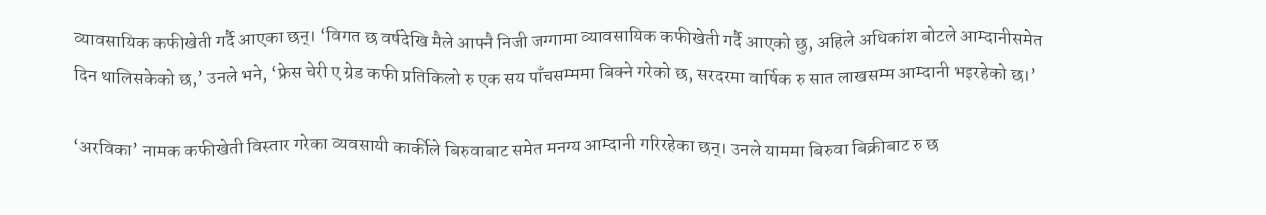व्यावसायिक कफीखेती गर्दै आएका छन्। ‘विगत छ वर्षदेखि मैले आफ्नै निजी जग्गामा व्यावसायिक कफीखेती गर्दै आएको छु, अहिले अधिकांश बोटले आम्दानीसमेत दिन थालिसकेको छ,’ उनले भने, ‘फ्रेस चेरी ए ग्रेड कफी प्रतिकिलो रु एक सय पाँचसम्ममा बिक्ने गरेको छ, सरदरमा वार्षिक रु सात लाखसम्म आम्दानी भइरहेको छ।’

‘अरविका’ नामक कफीखेती विस्तार गरेका व्यवसायी कार्कीले बिरुवाबाट समेत मनग्य आम्दानी गरिरहेका छन्। उनले याममा बिरुवा बिक्रीबाट रु छ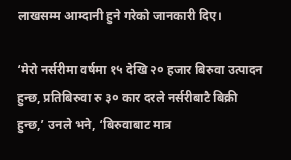लाखसम्म आम्दानी हुने गरेको जानकारी दिए।

‘मेरो नर्सरीमा वर्षमा १५ देखि २० हजार बिरुवा उत्पादन हुन्छ, प्रतिबिरुवा रु ३० कार दरले नर्सरीबाटै बिक्री हुन्छ,’ उनले भने, ‘बिरुवाबाट मात्र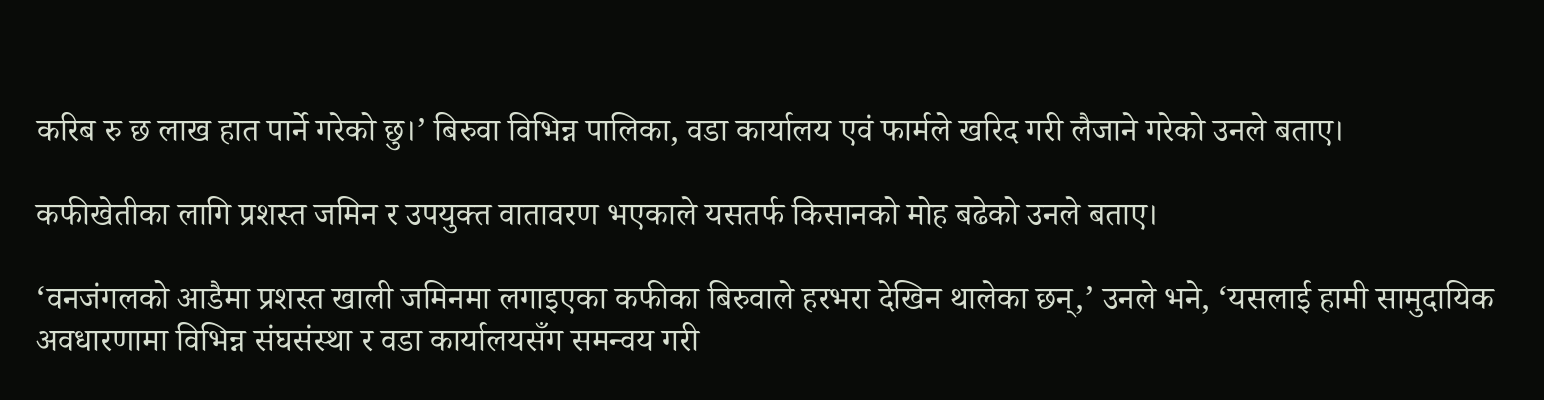करिब रु छ लाख हात पार्ने गरेको छु।’ बिरुवा विभिन्न पालिका, वडा कार्यालय एवं फार्मले खरिद गरी लैजाने गरेको उनले बताए।

कफीखेतीका लागि प्रशस्त जमिन र उपयुक्त वातावरण भएकाले यसतर्फ किसानको मोह बढेको उनले बताए।

‘वनजंगलको आडैमा प्रशस्त खाली जमिनमा लगाइएका कफीका बिरुवाले हरभरा देखिन थालेका छन्,’ उनले भने, ‘यसलाई हामी सामुदायिक अवधारणामा विभिन्न संघसंस्था र वडा कार्यालयसँग समन्वय गरी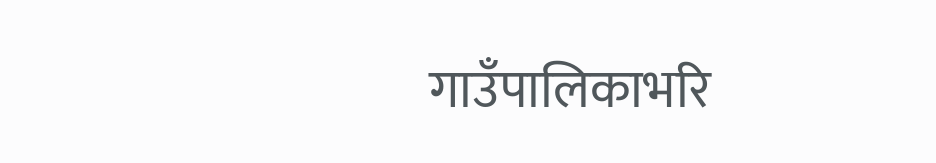गाउँपालिकाभरि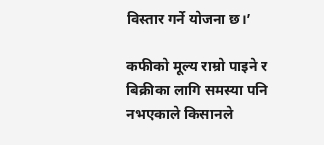विस्तार गर्ने योजना छ।’

कफीको मूल्य राम्रो पाइने र बिक्रीका लागि समस्या पनि नभएकाले किसानले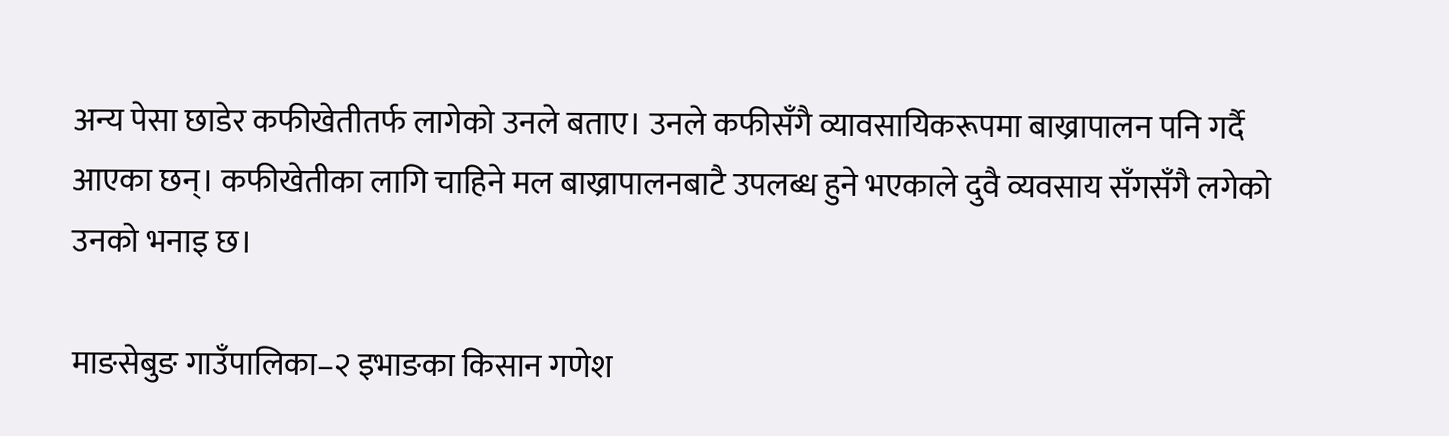अन्य पेसा छाडेर कफीखेतीतर्फ लागेको उनले बताए। उनले कफीसँगै व्यावसायिकरूपमा बाख्रापालन पनि गर्दै आएका छन्। कफीखेतीका लागि चाहिने मल बाख्रापालनबाटै उपलब्ध हुने भएकाले दुवै व्यवसाय सँगसँगै लगेको उनको भनाइ छ।

माङसेबुङ गाउँपालिका–२ इभाङका किसान गणेश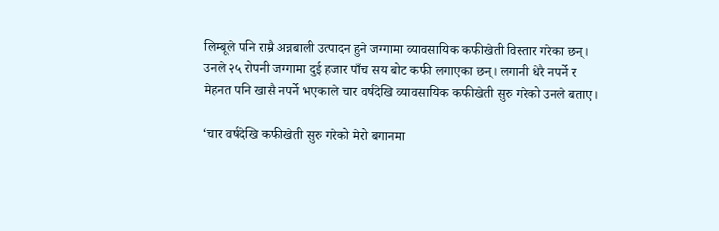लिम्बूले पनि राम्रै अन्नबाली उत्पादन हुने जग्गामा व्यावसायिक कफीखेती विस्तार गरेका छन्। उनले २५ रोपनी जग्गामा दुई हजार पाँच सय बोट कफी लगाएका छन्। लगानी धेरै नपर्ने र मेहनत पनि खासै नपर्ने भएकाले चार वर्षदेखि व्यावसायिक कफीखेती सुरु गरेको उनले बताए।

‘चार वर्षदेखि कफीखेती सुरु गरेको मेरो बगानमा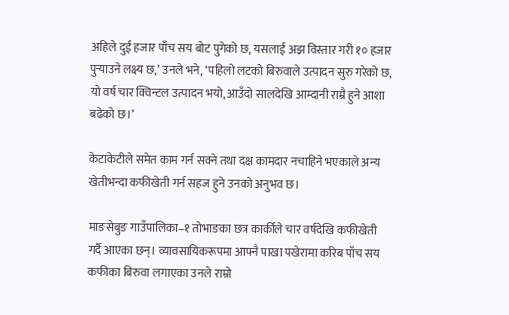अहिले दुई हजार पाँच सय बोट पुगेको छ, यसलाई अझ विस्तार गरी १० हजार पुर्‍याउने लक्ष्य छ,’ उनले भने, ‘पहिलो लटको बिरुवाले उत्पादन सुरु गरेको छ, यो वर्ष चार क्विन्टल उत्पादन भयो, आउँदो सालदेखि आम्दानी राम्रै हुने आशा बढेको छ।’

केटाकेटीले समेत काम गर्न सक्ने तथा दक्ष कामदार नचाहिने भएकाले अन्य खेतीभन्दा कफीखेती गर्न सहज हुने उनको अनुभव छ।

माङसेबुङ गाउँपालिका–१ तोभाङका छत्र कार्कीले चार वर्षदेखि कफीखेती गर्दै आएका छन्। व्यावसायिकरूपमा आफ्नै पाखा पखेरामा करिब पाँच सय कफीका बिरुवा लगाएका उनले राम्रो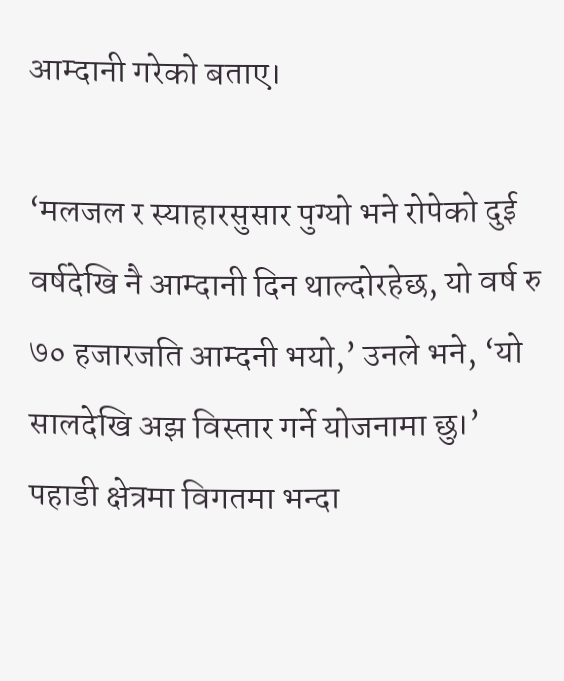आम्दानी गरेको बताए।

‘मलजल र स्याहारसुसार पुग्यो भने रोपेको दुई वर्षदेखि नै आम्दानी दिन थाल्दोरहेछ, यो वर्ष रु ७० हजारजति आम्दनी भयो,’ उनले भने, ‘यो सालदेखि अझ विस्तार गर्ने योजनामा छु।’ पहाडी क्षेत्रमा विगतमा भन्दा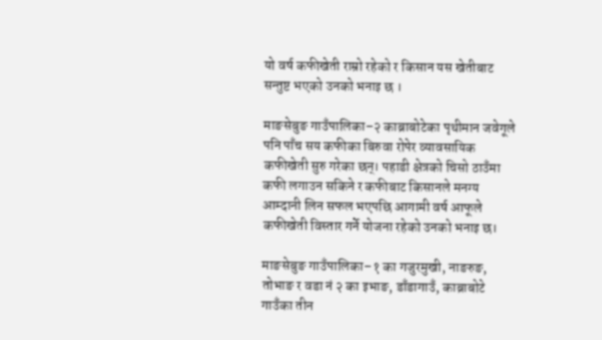यो वर्ष कफीखेती राम्रो रहेको र किसान यस खेतीबाट सन्तुष्ट भएको उनको भनाइ छ ।

माङसेबुङ गाउँपालिका–२ काब्राबोटेका पृथीमान जवेगूले पनि पाँच सय कफीका बिरुवा रोपेर व्यावसायिक कफीखेती सुरु गरेका छन्। पहाडी क्षेत्रको चिसो ठाउँमा कफी लगाउन सकिने र कफीबाट किसानले मनग्य आम्दानी लिन सफल भएपछि आगामी वर्ष आफूले कफीखेती विस्तार गर्ने योजना रहेको उ‍नको भनाइ छ।

माङसेबुङ गाउँपालिका–१ का गजुरमुखी, नाङरुङ, तोभाङ र वडा नं २ का इभाङ, डाँडागाउँ, काब्राबोटे गाउँका तीन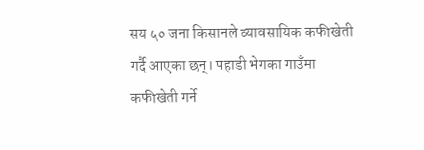सय ५० जना किसानले व्यावसायिक कफीखेती गर्दै आएका छन्। पहाडी भेगका गाउँमा कफीखेती गर्ने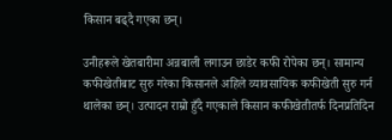किसान बढ्दै गएका छन्।

उनीहरूले खेतबारीमा अन्नबाली लगाउन छाडेर कफी रोपेका छन्। सामान्य कफीखेतीबाट सुरु गरेका किसानले अहिले व्यावसायिक कफीखेती सुरु गर्न थालेका छन्। उत्पादन राम्रो हुँदै गएकाले किसान कफीखेतीतर्फ दिनप्रतिदिन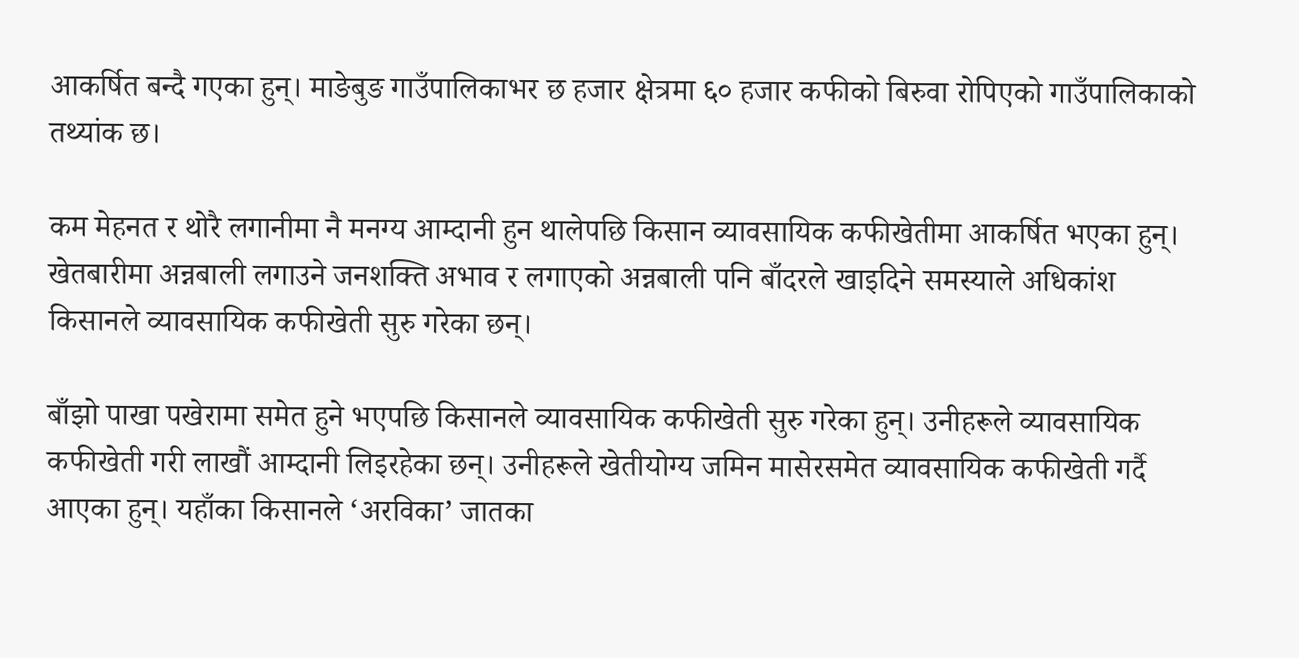आकर्षित बन्दै गएका हुन्। माङेबुङ गाउँपालिकाभर छ हजार क्षेत्रमा ६० हजार कफीको बिरुवा रोपिएको गाउँपालिकाको तथ्यांक छ।

कम मेहनत र थोरै लगानीमा नै मनग्य आम्दानी हुन थालेपछि किसान व्यावसायिक कफीखेतीमा आकर्षित भएका हुन्। खेतबारीमा अन्नबाली लगाउने जनशक्ति अभाव र लगाएको अन्नबाली पनि बाँदरले खाइदिने समस्याले अधिकांश किसानले व्यावसायिक कफीखेती सुरु गरेका छन्।

बाँझो पाखा पखेरामा समेत हुने भएपछि किसानले व्यावसायिक कफीखेती सुरु गरेका हुन्। उनीहरूले व्यावसायिक कफीखेती गरी लाखौं आम्दानी लिइरहेका छन्। उनीहरूले खेतीयोग्य जमिन मासेरसमेत व्यावसायिक कफीखेती गर्दै आएका हुन्। यहाँका किसानले ‘अरविका’ जातका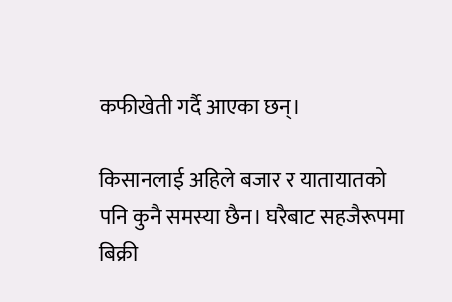कफीखेती गर्दै आएका छन्।

किसानलाई अहिले बजार र यातायातको पनि कुनै समस्या छैन। घरैबाट सहजैरूपमा बिक्री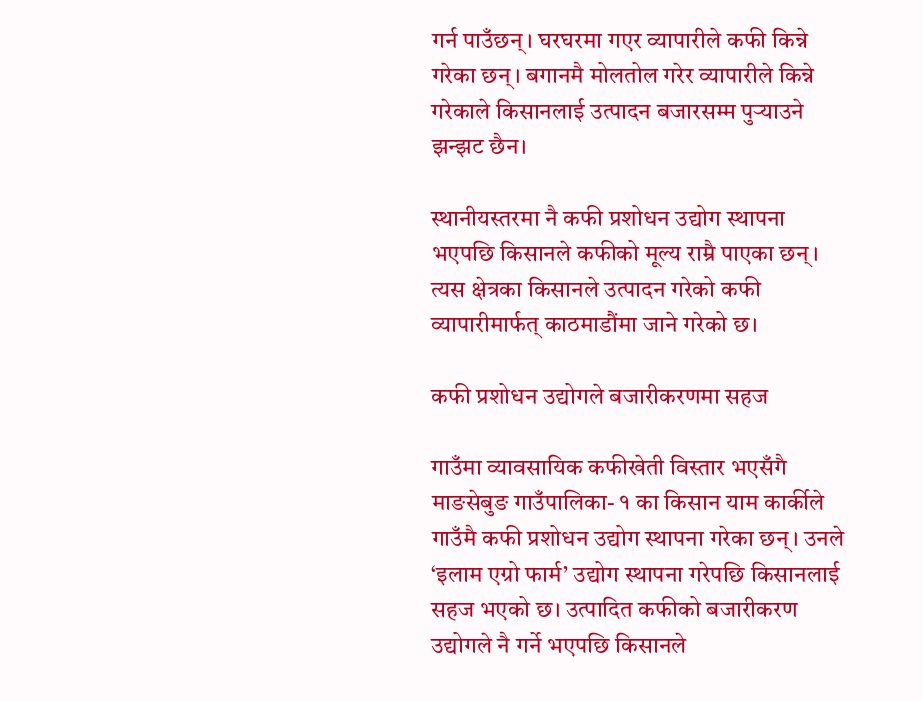गर्न पाउँछन्। घरघरमा गएर व्यापारीले कफी किन्ने गरेका छन्। बगानमै मोलतोल गरेर व्यापारीले किन्ने गरेकाले किसानलाई उत्पादन बजारसम्म पुर्‍याउने झन्झट छैन।

स्थानीयस्तरमा नै कफी प्रशोधन उद्योग स्थापना भएपछि किसानले कफीको मूल्य राम्रै पाएका छन्। त्यस क्षेत्रका किसानले उत्पादन गरेको कफी व्यापारीमार्फत् काठमाडौंमा जाने गरेको छ।

कफी प्रशोधन उद्योगले बजारीकरणमा सहज

गाउँमा व्यावसायिक कफीखेती विस्तार भएसँगै माङसेबुङ गाउँपालिका- १ का किसान याम कार्कीले गाउँमै कफी प्रशोधन उद्योग स्थापना गरेका छन्। उनले ‘इलाम एग्रो फार्म’ उद्योग स्थापना गरेपछि किसानलाई सहज भएको छ। उत्पादित कफीको बजारीकरण उद्योगले नै गर्ने भएपछि किसानले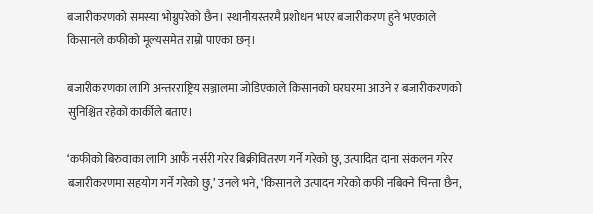बजारीकरणको समस्या भोग्नुपरेको छैन। स्थानीयस्तरमै प्रशोधन भएर बजारीकरण हुने भएकाले किसानले कफीको मूल्यसमेत राम्रो पाएका छन्।

बजारीकरणका लागि अन्तरराष्ट्रिय सञ्जालमा जोडिएकाले किसानको घरघरमा आउने र बजारीकरणको सुनिश्चित रहेको कार्कीले बताए।

‘कफीको बिरुवाका लागि आफैं नर्सरी गरेर बिक्रीवितरण गर्ने गरेको छु, उत्पादित दाना संकलन गरेर बजारीकरणमा सहयोग गर्ने गरेको छु,’ उनले भने, ‘किसानले उत्पादन गरेको कफी नबिक्ने चिन्ता छैन,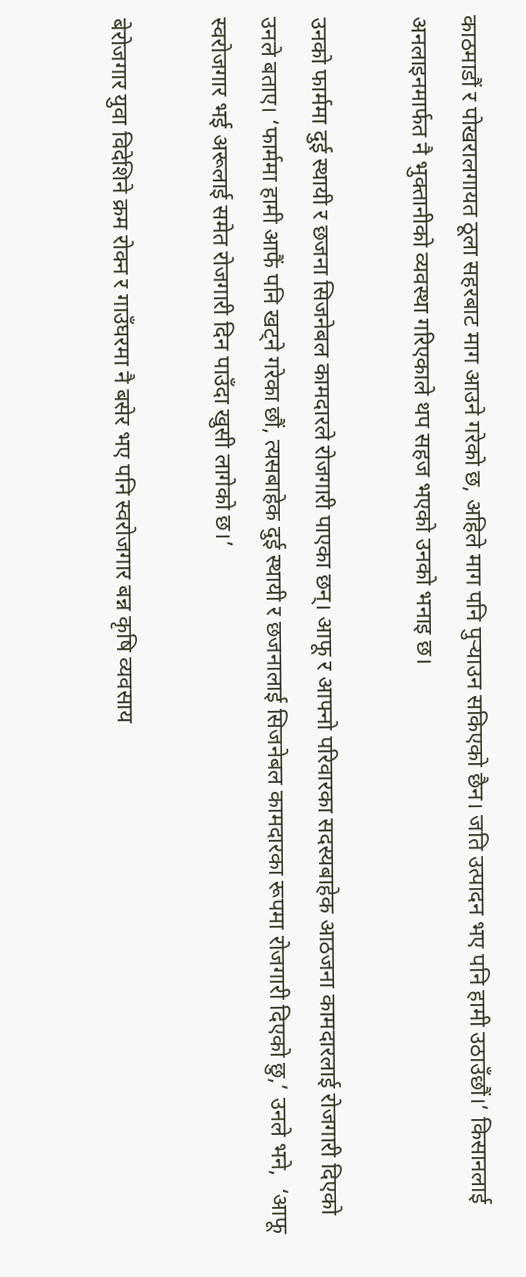काठमाडौं र पोखरालगायत ठूला सहरबाट माग आउने गरेको छ, अहिले माग पनि पुर्‍याउन सकिएको छैन। जति उत्पादन भए पनि हामी उठाउँछौं।’ किसानलाई अनलाइनमार्फत नै भुक्तानीको व्यवस्था गरिएकाले थप सहज भएको उनको भनाइ छ।

उनको फार्ममा दुई स्थायी र छजना सिजनेबल कामदारले रोजगारी पाएका छन्। आफू र आफ्नो परिवारका सदस्यबाहेक आठजना कामदारलाई रोजगारी दिएको उनले बताए। ‘फार्ममा हामी आफैं पनि खट्ने गरेका छौं, त्यसबाहेक दुई स्थायी र छजनालाई सिजनेबल कामदारका रूपमा रोजगारी दिएको छु,’ उनले भने,  ‘आफू स्वरोजगार भई अरूलाई समेत रोजगारी दिन पाउँदा खुसी लागेको छ।’

बेरोजगार युवा विदेशिने क्रम रोक्न र गाउँघरमा नै बसेर भए पनि स्वरोजगार बन्न कृषि व्यवसाय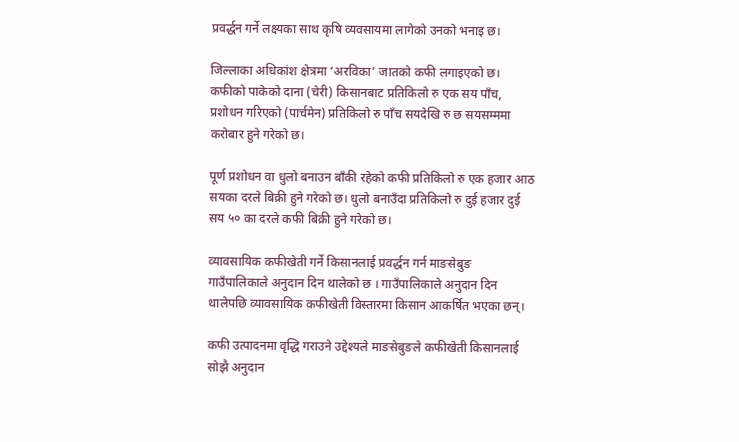प्रवर्द्धन गर्ने लक्ष्यका साथ कृषि व्यवसायमा लागेको उनको भनाइ छ।

जिल्लाका अधिकांश क्षेत्रमा ‘अरविका’ जातको कफी लगाइएको छ। कफीको पाकेको दाना (चेरी) किसानबाट प्रतिकिलो रु एक सय पाँच, प्रशोधन गरिएको (पार्चमेन) प्रतिकिलो रु पाँच सयदेखि रु छ सयसम्ममा करोबार हुने गरेको छ।

पूर्ण प्रशोधन वा धुलो बनाउन बाँकी रहेको कफी प्रतिकिलो रु एक हजार आठ सयका दरले बिक्री हुने गरेको छ। धुलो बनाउँदा प्रतिकिलो रु दुई हजार दुई सय ५० का दरले कफी बिक्री हुने गरेको छ।

व्यावसायिक कफीखेती गर्ने किसानलाई प्रवर्द्धन गर्न माङसेबुङ गाउँपालिकाले अनुदान दिन थालेको छ । गाउँपालिकाले अनुदान दिन थालेपछि व्यावसायिक कफीखेती विस्तारमा किसान आकर्षित भएका छन्।

कफी उत्पादनमा वृद्धि गराउने उद्देश्यले माङसेबुङले कफीखेती किसानलाई सोझै अनुदान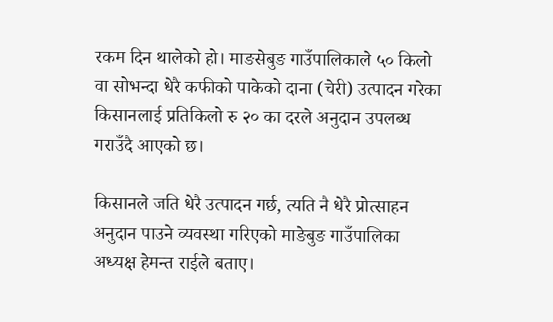रकम दिन थालेको हो। माङसेबुङ गाउँपालिकाले ५० किलो वा सोभन्दा धेरै कफीको पाकेको दाना (चेरी) उत्पादन गरेका किसानलाई प्रतिकिलो रु २० का दरले अनुदान उपलब्ध गराउँदै आएको छ।

किसानले जति धेरै उत्पादन गर्छ, त्यति नै धेरै प्रोत्साहन अनुदान पाउने व्यवस्था गरिएको माङेबुङ गाउँपालिका अध्यक्ष हेमन्त राईले बताए।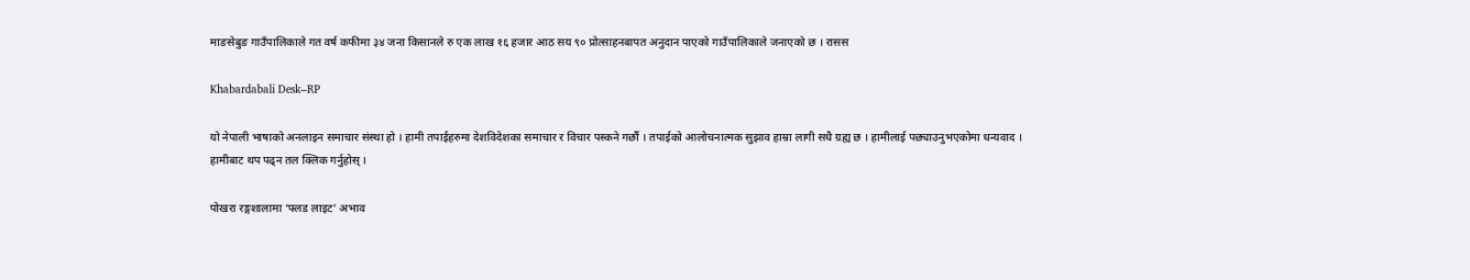माङसेबुङ गाउँपालिकाले गत वर्ष कफीमा ३४ जना किसानले रु एक लाख १६ हजार आठ सय ९० प्रोत्साहनबापत अनुदान पाएको गाउँपालिकाले जनाएको छ । रासस

Khabardabali Desk–RP

यो नेपाली भाषाको अनलाइन समाचार संस्था हो । हामी तपाईहरुमा देशविदेशका समाचार र विचार पस्कने गर्छौ । तपाईको आलोचनात्मक सुझाव हाम्रा लागी सधै ग्रह्य छ । हामीलाई पछ्याउनुभएकोमा धन्यवाद । हामीबाट थप पढ्न तल क्लिक गर्नुहोस् ।

पोखरा रङ्गशालामा ‘फ्लड लाइट’ अभाव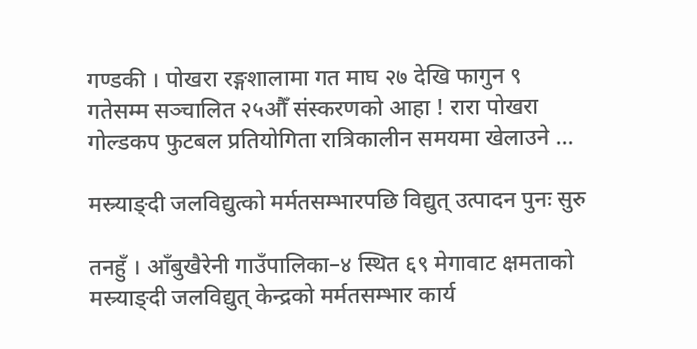गण्डकी । पोखरा रङ्गशालामा गत माघ २७ देखि फागुन ९ गतेसम्म सञ्चालित २५औँ संस्करणको आहा ! रारा पोखरा गोल्डकप फुटबल प्रतियोगिता रात्रिकालीन समयमा खेलाउने ...

मस्र्याङ्दी जलविद्युत्को मर्मतसम्भारपछि विद्युत् उत्पादन पुनः सुरु

तनहुँ । आँबुखैरेनी गाउँपालिका–४ स्थित ६९ मेगावाट क्षमताको मस्र्याङ्दी जलविद्युत् केन्द्रको मर्मतसम्भार कार्य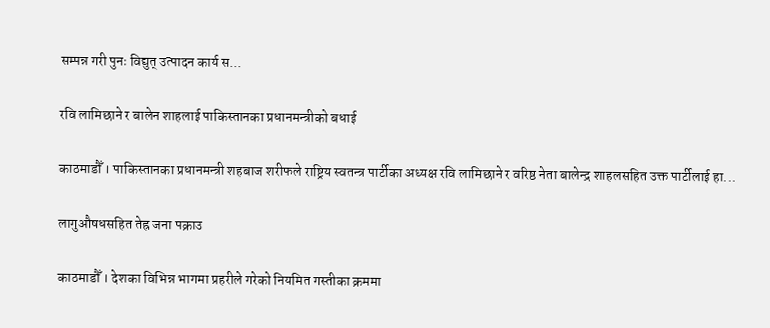सम्पन्न गरी पुनः विद्युत् उत्पादन कार्य स...

रवि लामिछाने र बालेन शाहलाई पाकिस्तानका प्रधानमन्त्रीको बधाई

काठमाडौँ । पाकिस्तानका प्रधानमन्त्री शहबाज शरीफले राष्ट्रिय स्वतन्त्र पार्टीका अध्यक्ष रवि लामिछाने र वरिष्ठ नेता बालेन्द्र शाहलसहित उक्त पार्टीलाई हा...

लागुऔषधसहित तेह्र जना पक्राउ

काठमाडौँ । देशका विभिन्न भागमा प्रहरीले गरेको नियमित गस्तीका क्रममा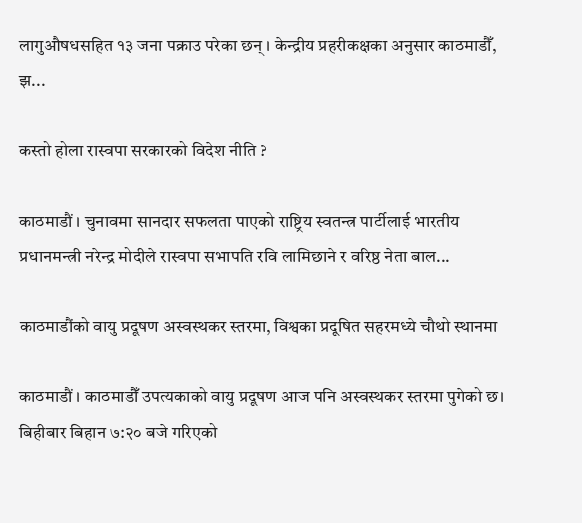लागुऔषधसहित १३ जना पक्राउ परेका छन् । केन्द्रीय प्रहरीकक्षका अनुसार काठमाडौँ, झ...

कस्तो होला रास्वपा सरकारको विदेश नीति ?

काठमाडौं । चुनावमा सानदार सफलता पाएको राष्ट्रिय स्वतन्त्र पार्टीलाई भारतीय प्रधानमन्त्री नरेन्द्र मोदीले रास्वपा सभापति रवि लामिछाने र वरिष्ठ नेता बाल...

काठमाडौंको वायु प्रदूषण अस्वस्थकर स्तरमा, विश्वका प्रदूषित सहरमध्ये चौथो स्थानमा

काठमाडौं । काठमाडौँ उपत्यकाको वायु प्रदूषण आज पनि अस्वस्थकर स्तरमा पुगेको छ। बिहीबार बिहान ७:२० बजे गरिएको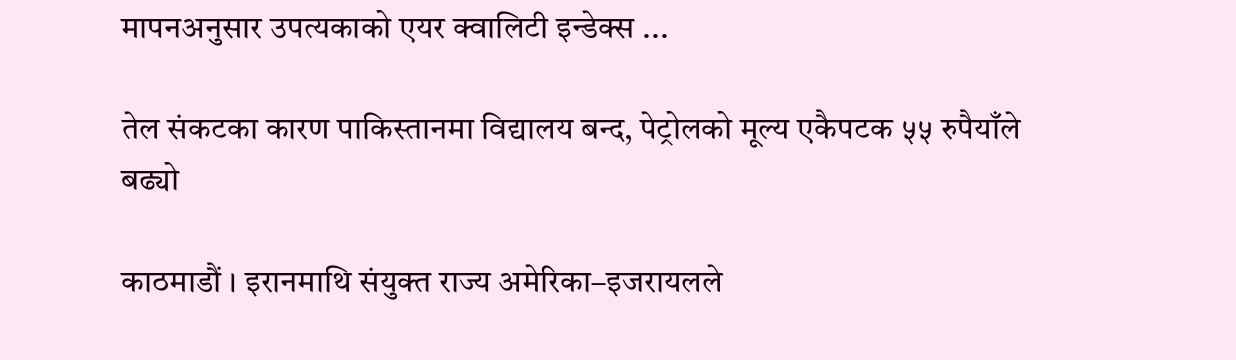मापनअनुसार उपत्यकाको एयर क्वालिटी इन्डेक्स ...

तेल संकटका कारण पाकिस्तानमा विद्यालय बन्द, पेट्रोलको मूल्य एकैपटक ५५ रुपैयाँले बढ्यो

काठमाडौं । इरानमाथि संयुक्त राज्य अमेरिका–इजरायलले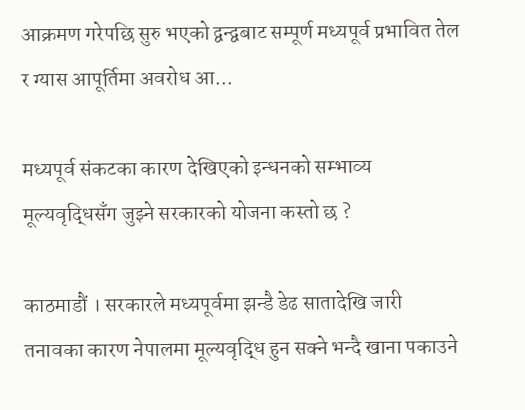आक्रमण गरेपछि सुरु भएको द्वन्द्वबाट सम्पूर्ण मध्यपूर्व प्रभावित तेल र ग्यास आपूर्तिमा अवरोध आ...

मध्यपूर्व संकटका कारण देखिएको इन्धनको सम्भाव्य मूल्यवृद्धिसँग जुझ्ने सरकारको योजना कस्तो छ ?

काठमाडौं । सरकारले मध्यपूर्वमा झन्डै डेढ सातादेखि जारी तनावका कारण नेपालमा मूल्यवृद्धि हुन सक्ने भन्दै खाना पकाउने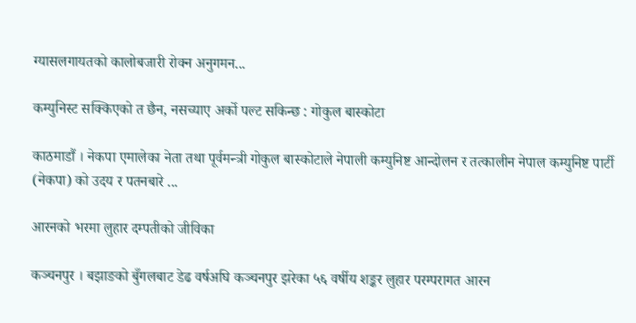ग्यासलगायतको कालोबजारी रोक्न अनुगमन...

कम्युनिस्ट सक्किएको त छैन, नसच्याए अर्को पल्ट सकिन्छ : गोकुल बास्कोटा

काठमाडौं । नेकपा एमालेका नेता तथा पूर्वमन्त्री गोकुल बास्कोटाले नेपाली कम्युनिष्ट आन्दोलन र तत्कालीन नेपाल कम्युनिष्ट पार्टी (नेकपा) को उदय र पतनबारे ...

आरनको भरमा लुहार दम्पतीको जीविका

कञ्चनपुर । बझाङको बुँगलबाट डेढ वर्षअघि कञ्चनपुर झरेका ५६ वर्षीय शङ्कर लुहार परम्परागत आरन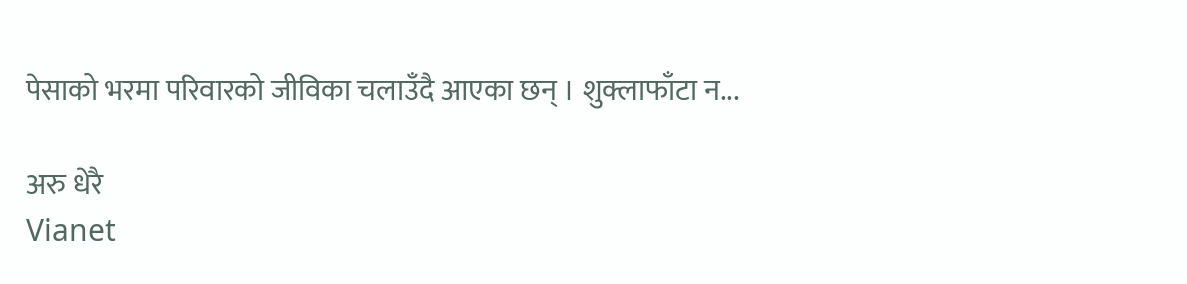पेसाको भरमा परिवारको जीविका चलाउँदै आएका छन् । शुक्लाफाँटा न...

अरु धेरै
Vianet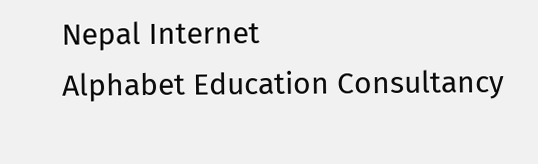Nepal Internet
Alphabet Education Consultancy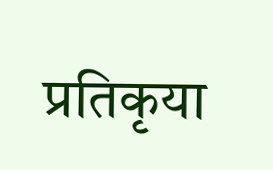प्रतिकृया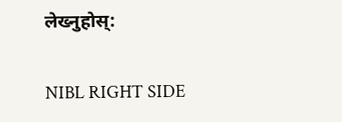लेख्नुहोस्:

NIBL RIGHT SIDE